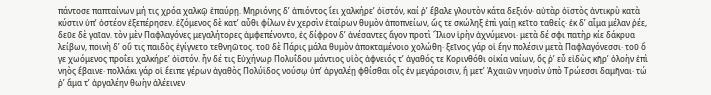πάντοσε παπταίνων μή τις χρόα χαλκῷ ἐπαύρῃ. Μηριόνης δʼ ἀπιόντος ἵει χαλκήρεʼ ὀϊστόν, καί ῥʼ ἔβαλε γλουτὸν κάτα δεξιόν· αὐτὰρ ὀϊστὸς ἀντικρὺ κατὰ κύστιν ὑπʼ ὀστέον ἐξεπέρησεν. ἑζόμενος δὲ κατʼ αὖθι φίλων ἐν χερσὶν ἑταίρων θυμὸν ἀποπνείων, ὥς τε σκώληξ ἐπὶ γαίῃ κεῖτο ταθείς· ἐκ δʼ αἷμα μέλαν ῥέε, δεῦε δὲ γαῖαν. τὸν μὲν Παφλαγόνες μεγαλήτορες ἀμφεπένοντο, ἐς δίφρον δʼ ἀνέσαντες ἄγον προτὶ Ἴλιον ἱρὴν ἀχνύμενοι· μετὰ δέ σφι πατὴρ κίε δάκρυα λείβων, ποινὴ δʼ οὔ τις παιδὸς ἐγίγνετο τεθνηῶτος. τοῦ δὲ Πάρις μάλα θυμὸν ἀποκταμένοιο χολώθη· ξεῖνος γάρ οἱ ἔην πολέσιν μετὰ Παφλαγόνεσσι· τοῦ ὅ γε χωόμενος προΐει χαλκήρεʼ ὀϊστόν. ἦν δέ τις Εὐχήνωρ Πολυΐδου μάντιος υἱὸς ἀφνειός τʼ ἀγαθός τε Κορινθόθι οἰκία ναίων, ὅς ῥʼ εὖ εἰδὼς κῆρʼ ὀλοὴν ἐπὶ νηὸς ἔβαινε· πολλάκι γάρ οἱ ἔειπε γέρων ἀγαθὸς Πολύϊδος νούσῳ ὑπʼ ἀργαλέῃ φθίσθαι οἷς ἐν μεγάροισιν, ἢ μετʼ Ἀχαιῶν νηυσὶν ὑπὸ Τρώεσσι δαμῆναι· τώ ῥʼ ἅμα τʼ ἀργαλέην θωὴν ἀλέεινεν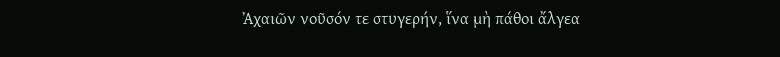Ἀχαιῶν νοῦσόν τε στυγερήν, ἵνα μὴ πάθοι ἄλγεα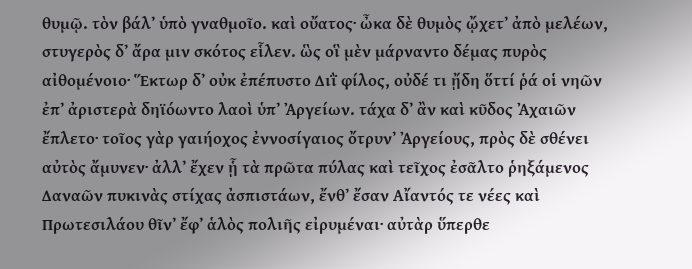θυμῷ. τὸν βάλʼ ὑπὸ γναθμοῖο. καὶ οὔατος· ὦκα δὲ θυμὸς ᾤχετʼ ἀπὸ μελέων, στυγερὸς δʼ ἄρα μιν σκότος εἷλεν. ὣς οἳ μὲν μάρναντο δέμας πυρὸς αἰθομένοιο· Ἕκτωρ δʼ οὐκ ἐπέπυστο Διῒ φίλος, οὐδέ τι ᾔδη ὅττί ῥά οἱ νηῶν ἐπʼ ἀριστερὰ δηϊόωντο λαοὶ ὑπʼ Ἀργείων. τάχα δʼ ἂν καὶ κῦδος Ἀχαιῶν ἔπλετο· τοῖος γὰρ γαιήοχος ἐννοσίγαιος ὄτρυνʼ Ἀργείους, πρὸς δὲ σθένει αὐτὸς ἄμυνεν· ἀλλʼ ἔχεν ᾗ τὰ πρῶτα πύλας καὶ τεῖχος ἐσᾶλτο ῥηξάμενος Δαναῶν πυκινὰς στίχας ἀσπιστάων, ἔνθʼ ἔσαν Αἴαντός τε νέες καὶ Πρωτεσιλάου θῖνʼ ἔφʼ ἁλὸς πολιῆς εἰρυμέναι· αὐτὰρ ὕπερθε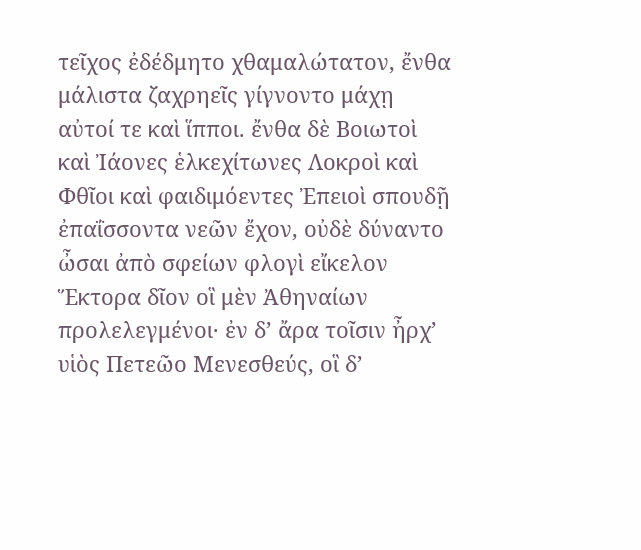τεῖχος ἐδέδμητο χθαμαλώτατον, ἔνθα μάλιστα ζαχρηεῖς γίγνοντο μάχῃ αὐτοί τε καὶ ἵπποι. ἔνθα δὲ Βοιωτοὶ καὶ Ἰάονες ἑλκεχίτωνες Λοκροὶ καὶ Φθῖοι καὶ φαιδιμόεντες Ἐπειοὶ σπουδῇ ἐπαΐσσοντα νεῶν ἔχον, οὐδὲ δύναντο ὦσαι ἀπὸ σφείων φλογὶ εἴκελον Ἕκτορα δῖον οἳ μὲν Ἀθηναίων προλελεγμένοι· ἐν δʼ ἄρα τοῖσιν ἦρχʼ υἱὸς Πετεῶο Μενεσθεύς, οἳ δʼ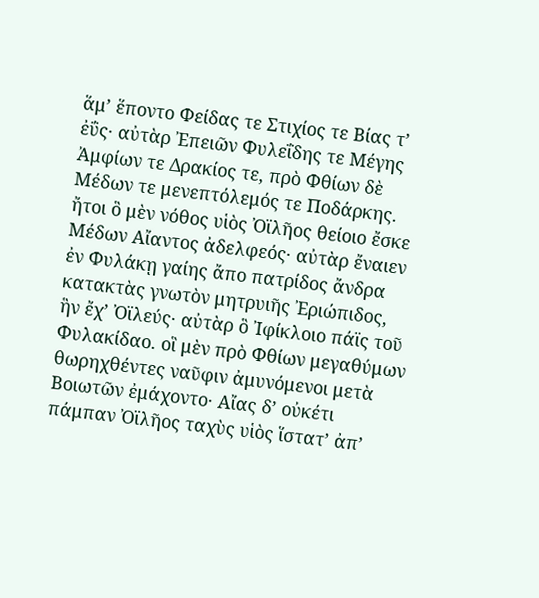ἅμʼ ἕποντο Φείδας τε Στιχίος τε Βίας τʼ ἐΰς· αὐτὰρ Ἐπειῶν Φυλεΐδης τε Μέγης Ἀμφίων τε Δρακίος τε, πρὸ Φθίων δὲ Μέδων τε μενεπτόλεμός τε Ποδάρκης. ἤτοι ὃ μὲν νόθος υἱὸς Ὀϊλῆος θείοιο ἔσκε Μέδων Αἴαντος ἀδελφεός· αὐτὰρ ἔναιεν ἐν Φυλάκῃ γαίης ἄπο πατρίδος ἄνδρα κατακτὰς γνωτὸν μητρυιῆς Ἐριώπιδος, ἣν ἔχʼ Ὀϊλεύς· αὐτὰρ ὃ Ἰφίκλοιο πάϊς τοῦ Φυλακίδαο. οἳ μὲν πρὸ Φθίων μεγαθύμων θωρηχθέντες ναῦφιν ἀμυνόμενοι μετὰ Βοιωτῶν ἐμάχοντο· Αἴας δʼ οὐκέτι πάμπαν Ὀϊλῆος ταχὺς υἱὸς ἵστατʼ ἀπʼ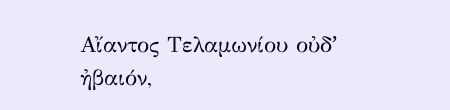Αἴαντος Τελαμωνίου οὐδʼ ἠβαιόν,